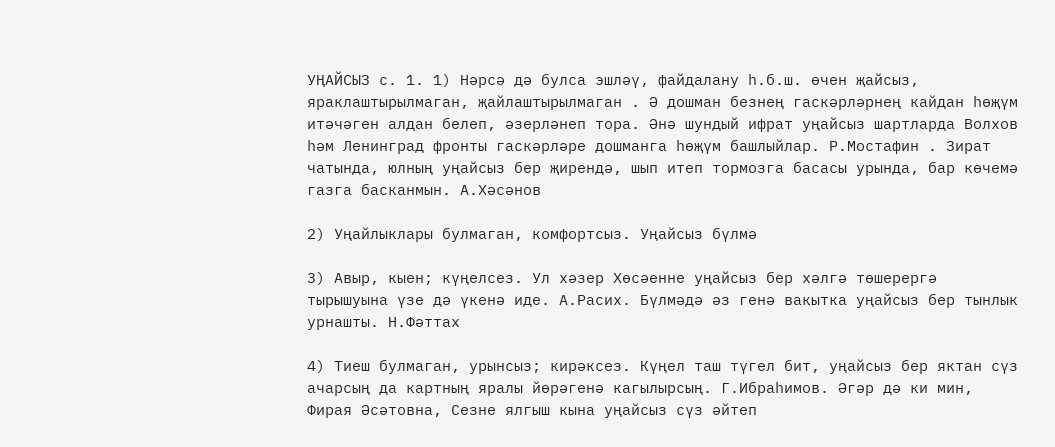УҢАЙСЫЗ с. 1. 1) Нәрсә дә булса эшләү, файдалану һ.б.ш. өчен җайсыз, яраклаштырылмаган, җайлаштырылмаган . Ә дошман безнең гаскәрләрнең кайдан һөҗүм итәчәген алдан белеп, әзерләнеп тора. Әнә шундый ифрат уңайсыз шартларда Волхов һәм Ленинград фронты гаскәрләре дошманга һөҗүм башлыйлар. Р.Мостафин . Зират чатында, юлның уңайсыз бер җирендә, шып итеп тормозга басасы урында, бар көчемә газга басканмын. А.Хәсәнов

2) Уңайлыклары булмаган, комфортсыз. Уңайсыз бүлмә

3) Авыр, кыен; күңелсез. Ул хәзер Хөсәенне уңайсыз бер хәлгә төшерергә тырышуына үзе дә үкенә иде. А.Расих. Бүлмәдә әз генә вакытка уңайсыз бер тынлык урнашты. Н.Фәттах

4) Тиеш булмаган, урынсыз; кирәксез. Күңел таш түгел бит, уңайсыз бер яктан сүз ачарсың да картның яралы йөрәгенә кагылырсың. Г.Ибраһимов. Әгәр дә ки мин, Фирая Әсәтовна, Сезне ялгыш кына уңайсыз сүз әйтеп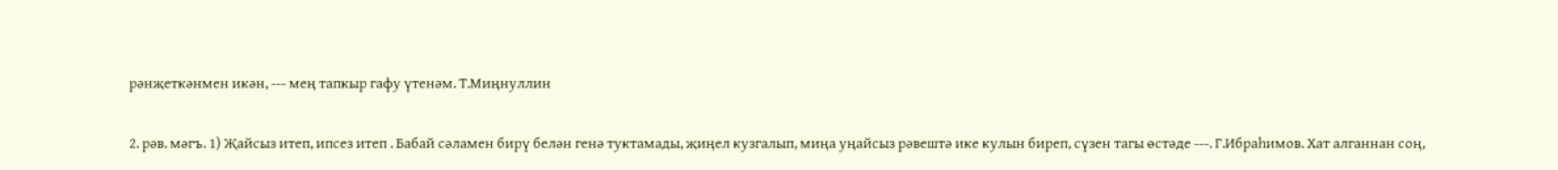рәнҗеткәнмен икән, --- мең тапкыр гафу үтенәм. Т.Миңнуллин

2. рәв. мәгъ. 1) Җайсыз итеп, ипсез итеп . Бабай сәламен бирү белән генә туктамады, җиңел кузгалып, миңа уңайсыз рәвештә ике кулын биреп, сүзен тагы өстәде ---. Г.Ибраһимов. Хат алганнан соң,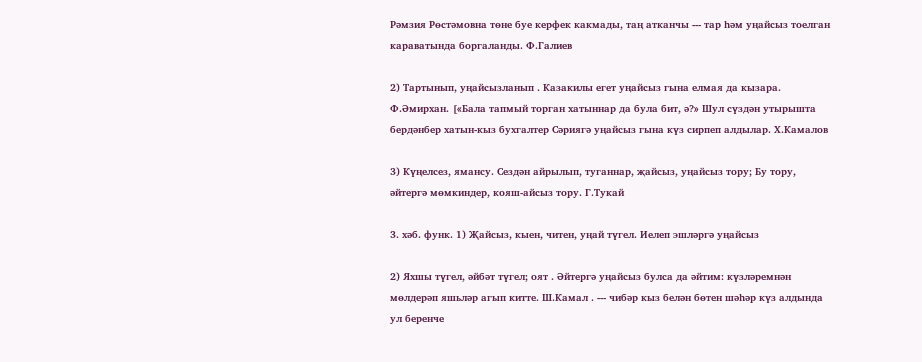Рәмзия Рөстәмовна төне буе керфек какмады, таң атканчы --- тар һәм уңайсыз тоелган караватында боргаланды. Ф.Галиев

2) Тартынып, уңайсызланып . Казакилы егет уңайсыз гына елмая да кызара. Ф.Әмирхан. [«Бала тапмый торган хатыннар да була бит, ә?» Шул сүздән утырышта бердәнбер хатын-кыз бухгалтер Сәриягә уңайсыз гына күз сирпеп алдылар. Х.Камалов

3) Күңелсез, ямансу. Сездән айрылып, туганнар, җайсыз, уңайсыз тору; Бу тору, әйтергә мөмкиндер, кояш-айсыз тору. Г.Тукай

3. хәб. функ. 1) Җайсыз, кыен, читен, уңай түгел. Иелеп эшләргә уңайсыз

2) Яхшы түгел, әйбәт түгел; оят . Әйтергә уңайсыз булса да әйтим: күзләремнән мөлдерәп яшьләр агып китте. Ш.Камал . --- чибәр кыз белән бөтен шәһәр күз алдында ул беренче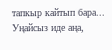тапкыр кайтып бара... Уңайсыз иде аңа,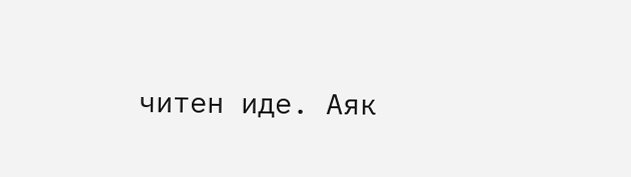читен иде. Аяк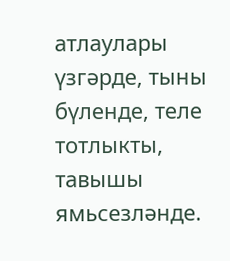атлаулары үзгәрде, тыны бүленде, теле тотлыкты, тавышы ямьсезләнде.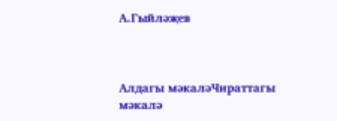А.Гыйләҗев



Алдагы мәкаләЧираттагы мәкалә